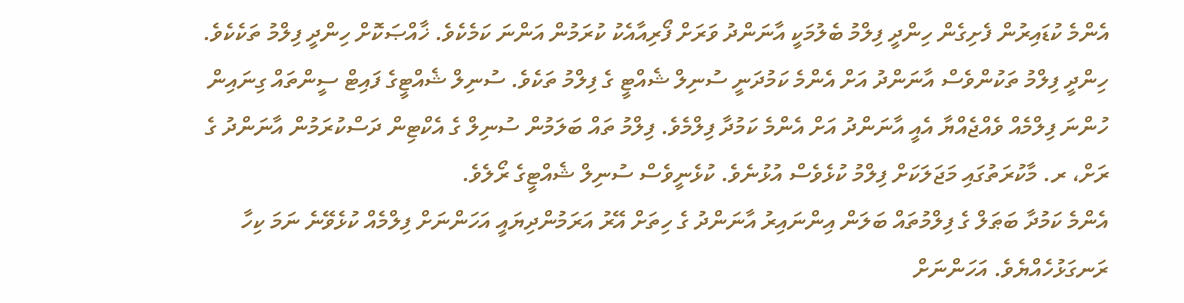އެންމެ ކުޑައިރުން ފެށިގެން ހިންދީ ފިލްމު ބެލުމަކީ އާނަންދު ވަރަށް ފޯރިއާއެކު ކުރަމުން އަންނަ ކަމެކެވެ. ޚާއްޞަކޮށް ހިންދީ ފިލްމު ތަކެކެވެ. ހިންދީ ފިލްމު ތަކުންވެސް އާނަންދު އަށް އެންމެ ކަމުދަނީ ސުނިލް ޝެއްޓީ ގެ ފިލްމު ތަކެވެ. ސުނިލް ޝެއްޓީގެ ފައިޓް ސީންތައް ގިނައިން ހުންނަ ފިލްމެއް ވެއްޖެއްޔާ އެއީ އާނަންދު އަށް އެންމެ ކަމުދާ ފިލްމެވެ. ފިލްމު ތައް ބަލަމުން ސުނިލް ގެ އެކްޓިން ދަސްކުރަމުން އާނަންދު ގެ ރަށް، ރ. މާކުރަތުގައި މަޖަލަކަށް ފިލްމު ކުޅެވެސް އުޅުނެވެ. ކުޅެނީވެސް ސުނިލް ޝެއްޓީގެ ރޯލެވެ.
އެންމެ ކަމުދާ ބަޠަލް ގެ ފިލްމުތައް ބަލަން އިންނައިރު އާނަންދު ގެ ހިތަށް އޭރު އަރަމުންދިޔައީ އަހަންނަށް ފިލްމެއް ކުޅެވޭނެ ނަމަ ކިހާ ރަނގަޅުހެއްޔެވެ. އަހަންނަށް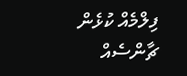ފިލްމެއް ކުޅެން ޗާންސެއް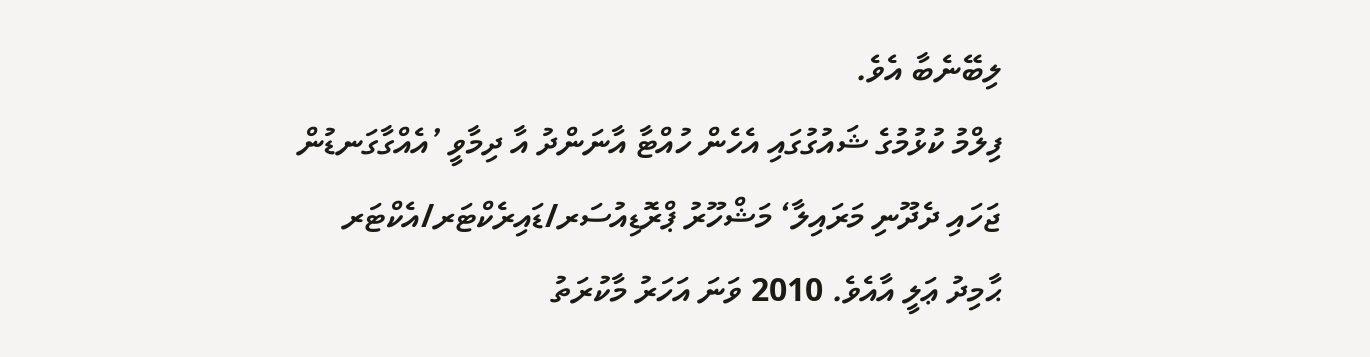ލިބޭނެބާ އެވެ.
ފިލްމު ކުޅުމުގެ ޝައުގުގައި އެހެން ހުއްޓާ އާނަންދު އާ ދިމާވީ ’އެއްގާގަނޑުން ޖަހައި ދެދޫނި މަރައިލާ‘ މަޝްހޫރު ޕްރޮޑިއުސަރ/ޑައިރެކްޓަރ/އެކްޓަރ ޙާމިދު ޢަލީ އާއެވެ. 2010 ވަނަ އަހަރު މާކުރަތު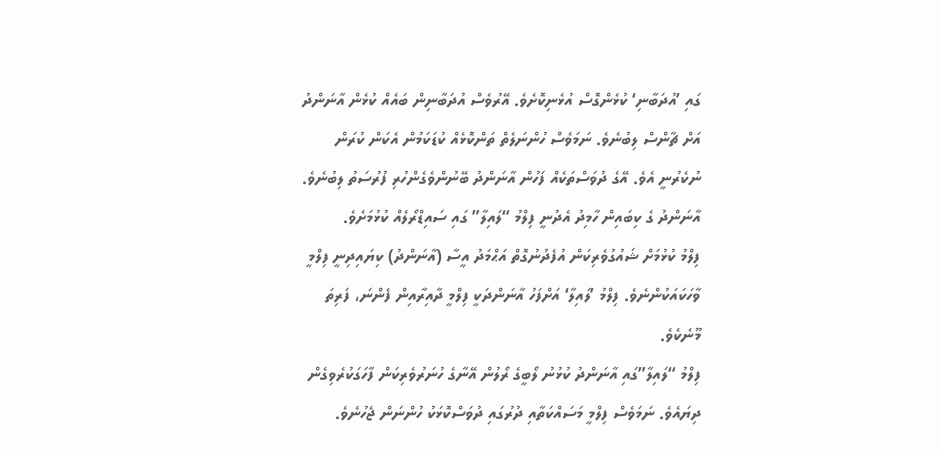ގައި ’އުދަބާނި‘ ކުޅެންގޮސް އުޅެނިކޮށެވެ. އޭރުވެސް އުދަބާނިން ބައެއް ކުޅެން އާނަންދު އަށް ޗާންސް ލިބުނެވެ. ނަމަވެސް ހުންނަލެތް ތަންކޮޅެއް ކުޑަކަމުން އެކަން ކުރަން ނުކެރުނީ އެވެ. އޭގެ ދުވަސްތަކެއް ފަހުން އާނަންދު ބޭނުންވެގެންހުރި ފުރުސަތު ލިބުނެވެ. އާނަންދު ގެ ކިބައިން ހާމިދު އެދުނީ ފިލްމު “ލައިލާ” ގައި ސައިޑްރޯލެއް ކުޅުމަށެވެ.
ފިލްމު ކުޅުމަށް ޝައުގުވެރިކަން އުފެދުނުގޮތް އަޙްމަދު އީސާ (އާނަންދު) ކިޔައިދިނީ ފިލްމީ ވާހަކައަކުންނެވެ. ފިލްމު ’ލައިލާ‘ އަށްފަހު އާނަންދަކީ ފިލްމީ ދާއިރާއިން ފެންނަ، ފަރިތަ މޫނެކެވެ.
ފިލްމު “ލައިލާ”ގައި އާނަންދު ކުޅުނު ލޯބީގެ ރޯލުން އޭނާގެ ހުނަރުވެރިކަން ފާހަގަކުރެވިގެން ދިޔައެވެ. ނަމަވެސް ފިލްމީ މަސައްކަތާއި ދުރުގައި ދުވަސްކޮޅަކު ހުންނަން ޖެހުނެވެ.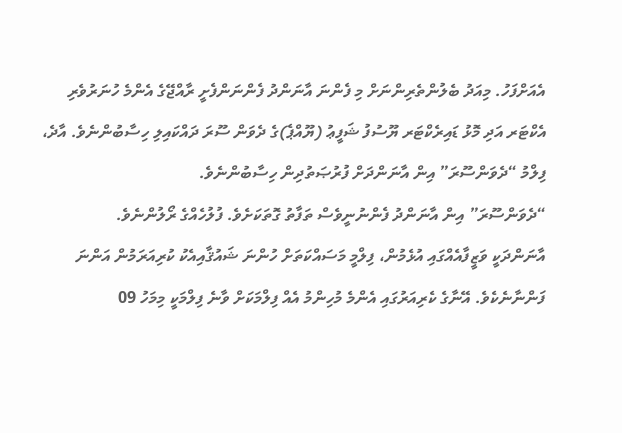އެއަށްފަހު. މިއަދު ބެލުންތެރިންނަށް މި ފެންނަ އާނަންދު ފެންނަންފެށީ ރާއްޖޭގެ އެންމެ ހުނަރުވެރި އެކްޓަރ އަދި މޮޅު ޑައިރެކްޓަރ ޔޫސުފު ޝަފީޢު (ޔޫއްޕެ)ގެ ދެވަން ސޫރަ ދައްކައިލި ހިސާބުންނެވެ. އާދެ، ފިލްމު “ދެވަންސޫރަ” އިން އާނަންދަށް ފުރުޞަތުދިން ހިސާބުންނެވެ.
“ދެވަންސޫރަ” އިން އާނަންދު ފެންނުނީވެސް ތަފާތު ގޮތަކަށެވެ. ފުލުހެއްގެ ރޯލުންނެވެ.
އާނަންދަކީ ވަޒީފާއެއްގައި އުޅެމުން، ފިލްމީ މަސައްކަތަށް ހުންނަ ޝައުޤާއިއެކު ކުރިއަރަމުން އަންނަ ފަންނާނެކެވެ. އޭނާގެ ކެރިއަރުގައި އެންމެ މުހިންމު އެއް ފިލްމަކަށް ވާނެ ފިލްމަކީ މިމަހު 09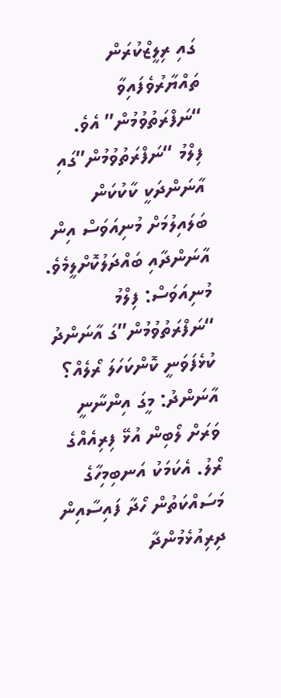ގައި ރިލީޒްކުރަން ތައްޔާރުވެފައިވާ “ނަފްރަތުވުމުން” އެވެ.
ފިލްމު “ނަފްރަތުވުމުން”ގައި އާނަންދަކީ ކާކުކަން ބަލައިލުމަށް މުނިއަވަސް އިން އާނަންދާއި ބައްދަލުކޮށްލީމެވެ.
މުނިއަވަސް: ފިލްމު “ނަފްރަތުވުމުން”ގަ އާނަންދު ކުޅެފަވަނީ ކޮންކަހަލަ ރޯލެއް؟
އާނަންދު: މީގަ އިންނާނީ ވަރަށް ލޯބިން އުޅޭ ފިރިއެއްގެ ރޯލު. އެކަމަކު އަނބިމިހާގެ މަސައްކަތުން ހޯދާ ފައިސާއިން ދިރިއުޅެމުންދާ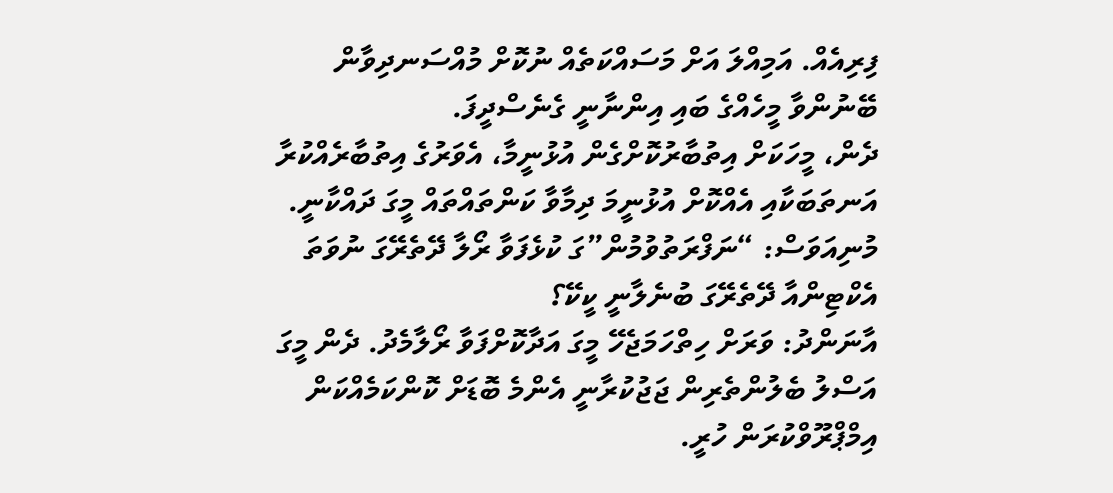ފިރިއެއް. އަމިއްލަ އަށް މަސައްކަތެއް ނުކޮށް މުއްސަނދިވާން ބޭނުންވާ މީހެއްގެ ބައި އިންނާނީ ގެނެސްދީފަ.
ދެން، މީހަކަށް އިތުބާރުކޮށްގެން އުޅުނީމާ، އެވަރުގެ އިތުބާރެއްކުރާ އަނތަބަކާއި އެއްކޮށް އުޅުނީމަ ދިމާވާ ކަންތައްތައް މީގަ ދައްކާނީ.
މުނިއަވަސް: “ނަފްރަތުވުމުން”ގަ ކުޅެފަވާ ރޯލާ ދޭތެރޭގަ ނުވަތަ އެކްޓިންއާ ދޭތެރޭގަ ބުނެލާނީ ކީކޭ؟
އާނަންދު: ވަރަށް ހިތްހަމަޖެހޭ މީގަ އަދާކޮށްފަވާ ރޯލާމެދު. ދެން މީގަ އަސްލު ބެލުންތެރިން ޖަޖުކުރާނީ އެންމެ ބޮޑަށް ކޮންކަމެއްކަން އިމްޕްރޫވްކުރަން ހުރީ.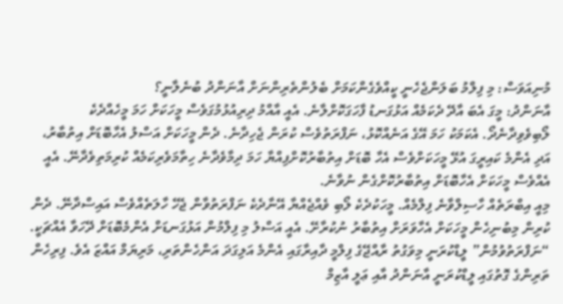މުނިއަވަސް: މި ފިލްމު ބަލަންޖެހެނީ ކީއްވެގެންކަމަށް ބެލުންތެރިންނަށް އާނަންދު ބުނެލާނީ؟
އާނަންދު: މީގަ އެބަ އާދޭ ދެކަމެއް އަޅުގަނޑު ފާހަގަކޮށްލާނެ. އެއީ އާއްމު ދިރިއުޅުމުގަވެސް މީހަކަށް ހަމަ މީހެއްދެކެ ލޯބިވެވިދާނެދޯ. އެކަމަކު ހަމަ އޭގެ އަނެއްކޮޅު، ނަފްރަތުވެސް ކުރަން ޖެހިދާނެ. ދެން މީހަކަށް އަސްލު އެހާބޮޑަށް އިތުބާރު، އަދި އެންމެ ކައިރީގަ އުޅޭ މީހަކަށްވެސް އެހާ ބޮޑަށް އިތުބާރުކޮށްފިއްޔާ ހަމަ ދިމާވެދާނެ ހިތާމަވެރިކަމެއް ކުރިމަތިވެދާނޭ. އެއީ އެއްވެސް މީހަކަށް އެހާބޮޑަށް އިތުބާރުކޮށްގެން ނުވާނެ.
މިއީ އިބްރަތެއް ހާސިލްވާނެ ފިލްމެއް. މީހަކުދެކެ ލޯބި ވެއްޖެއްޔާ އޭނާދެކެ ނަފްރަތުވާން ޖެހޭ ހާލަތެއްވެސް އައިސްދާނޭ. ދެން ކުރިން މިބުނިހެން މީހަކަށް އެހާވަރަށް އިތުބާރު ނުކުރާށޭ. އެއީ އަސްލު މި ފިލްމުން އަޅުގަނޑަށް އެންމެބޮޑަށް ދޭހަވާ އެއްޗަކީ.
“ނަފްރަތުވުމުން” ލީޑްކުރަނީ މިވަގުތު ރާއްޖޭގެ ފިލްމީ ދާއިރާގައި އެންމެ އަލިގަދަ އަންހެންތަރި، މަރިޔަމް އައްޒަ އެވެ. ފިރިހެން ތަރިންގެ ގޮތުގައި ލީޑްކުރަނީ އާނަންދު އާއި ޢަލީ އާޒިމް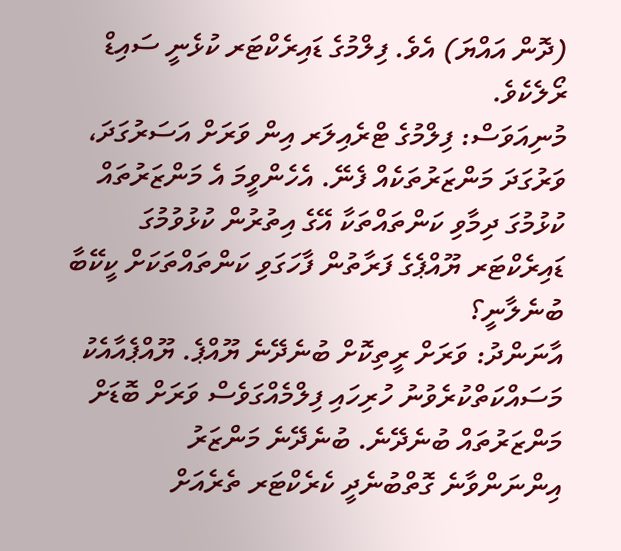(ދޮން އައްޔަ) އެވެ. ފިލްމުގެ ޑައިރެކްޓަރ ކުޅެނީ ސައިޑް ރޯލެކެވެ.
މުނިއަވަސް: ފިލްމުގެ ޓްރެއިލަރ އިން ވަރަށް އަސަރުގަދަ، ވަރުގަދަ މަންޒަރުތަކެއް ފެނޭ. އެހެންވީމަ އެ މަންޒަރުތައް ކުޅުމުގަ ދިމާވި ކަންތައްތަކާ އޭގެ އިތުރުން ކުޅުވުމުގަ ޑައިރެކްޓަރ ޔޫއްޕެގެ ފަރާތުން ފާހަގަވި ކަންތައްތަކަށް ކީކޭބާ ބުނެލާނީ؟
އާނަންދު: ވަރަށް ރީތިކޮށް ބުނެދޭނެ ޔޫއްޕެ. ޔޫއްޕެއާއެކު މަސައްކަތްކުރެވުނު ހުރިހައި ފިލްމެއްގަވެސް ވަރަށް ބޮޑަށް މަންޒަރުތައް ބުނެދޭނެ. ބުނެދޭނެ މަންޒަރު އިންނަންވާނެ ގޮތްބުނެދީ ކެރެކްޓަރ ތެރެއަށް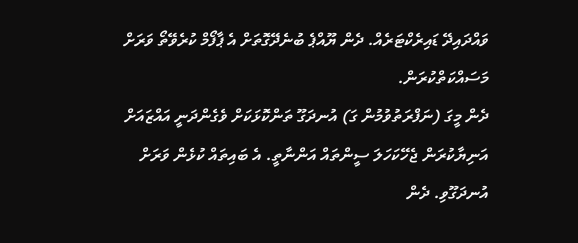ވައްދައިދޭ ޑައިރެކްޓަރެއް. ދެން ޔޫއްޕެ ބުނެދޭގޮތަށް އެ ޕާފޯމް ކުރެވޭތޯ ވަރަށް މަސައްކަތްކުރަން.
ދެން މީގަ (ނަފްރަތުވުމުން ގަ) އުނދަގޫ ތަންކޮޅަކަށް ވެގެންދަނީ އައްޒައަށް އަނިޔާކުރަން ޖެހޭކަހަލަ ސީންތައް އަންނާތީ. އެ ބައިތައް ކުޅެން ވަރަށް އުނދަގޫވި. ދެން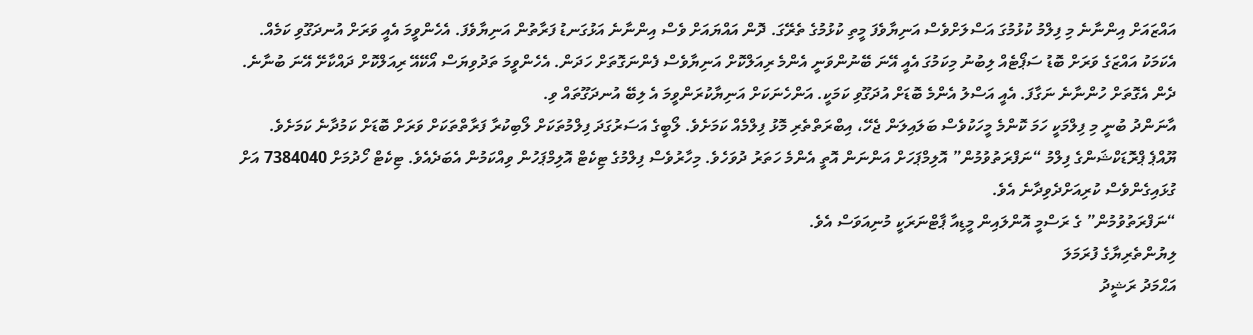އައްޒައަށް އިންނާނެ މި ފިލްމު ކުޅުމުގަ އަސްލަށްވެސް އަނިޔާވެފަ މީތި ކުޅުމުގެ ތެރޭގަ. ދޮން އައްޔައަށް ވެސް އިންނާނެ އަޅުގަނޑު ފަރާތުން އަނިޔާވެފަ. އެހެންވީމަ އެއީ ވަރަށް އުނދަގޫވި ކަމެއް. އެކަމަކު އައްޒަގެ ވަރަށް ބޮޑު ސަޕޯޓެއް ލިބުނު މިކަމުގަ އެއީ އޭނަ ބޭނުންވަނީ އެންމެ ރިއަލްކޮށް އަނިޔާވެސް ފެންނަގޮތަށް ހަދަން. އެހެންވީމަ ތަދުވިޔަސް އޯކޭއޭ ރިއަލްކޮށް ދައްކާށޭ އޭނަ ބުނާނެ. ދެން އެގޮތަށް ހުންނާނެ ނަގާފަ. އެއީ އަސްލު އެންމެ ބޮޑަށް އުދަގޫވި ކަމަކީ. އަންހެނަކަށް އަނިޔާކުރަންވީމަ އެ ލިބޭ އުނދަގޫތައް ވި.
އާނަންދު ބުނީ މި ފިލްމަކީ ހަމަ ކޮންމެ މީހަކުވެސް ބަލައިލަން ޖެހޭ، އިބްރަތްތެރި މޮޅު ފިލްމެއް ކަމަށެވެ. ލޯބީގެ އަސަރުގަދަ ފިލްމުތަކަށް ލޯބިކުރާ ފަރާތްތަކަށް ވަރަށް ބޮޑަށް ކަމުދާނެ ކަމަށެވެ.
ޔޫއްޕެ ޕްރޮޑަކްޝަންގެ ފިލްމު “ނަފްރަތުވުމުން” އޮލިމްޕަހަށް އަންނަން އޮތީ އެންމެ ހަތަރު ދުވަހެވެ. މިހާރުވެސް ފިލްމުގެ ޓިކެޓް އޮލިމްޕަހުން ވިއްކަމުން އެބަދެއެވެ. ޓިކެޓް ހޯދުމަށް 7384040 އަށް ގުޅައިގެންވެސް ކުރިއަށްދެވިދާނެ އެވެ.
“ނަފްރަތުވުމުން” ގެ ރަސްމީ އޮންލައިން މީޑިއާ ޕާޓްނަރަކީ މުނިއަވަސް އެވެ.
ލިޔުންތެރިޔާގެ ފުރަމަލަ
އަޙްމަދު ރަޝީދު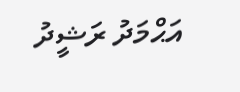އަޙްމަދު ރަޝީދު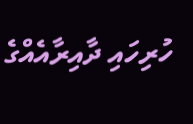ހުރިހައި ދާއިރާއެއްގެ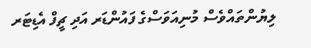ލިޔުންތައްވެސް މުނިއަވަސްގެ ފައުންޑަރ އަދި ޗީފް އެޑިޓަރ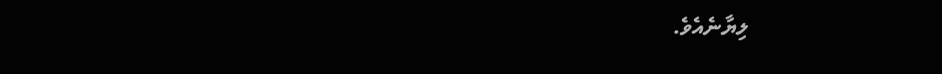ލިޔާނެއެވެ.